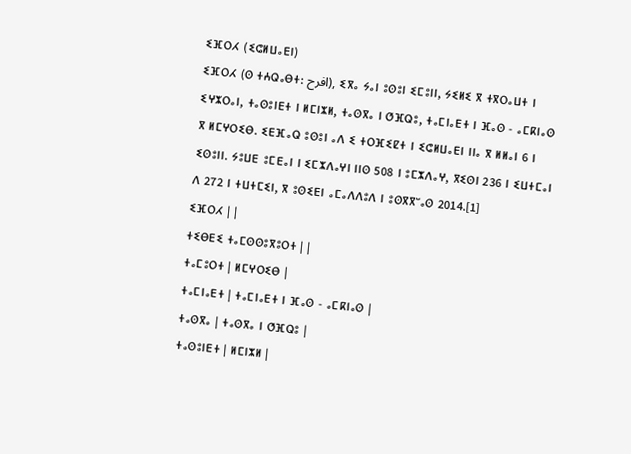ⵉⴼⵔⵃ (ⵉⵛⵍⵡⴰⴹⵏ)
ⵉⴼⵔⵃ (ⵙ ⵜⵄⵕⴰⴱⵜ: افرح), ⵉⴳⴰ ⵢⴰⵏ ⵓⵙⵓⵏ ⵉⵎⵓⵏⵏ, ⵢⵉⵍⵉ ⴳ ⵜⴳⵔⴰⵡⵜ ⵏ ⵉⵖⵣⵔⴰⵏ, ⵜⴰⵙⵓⵏⴹⵜ ⵏ ⵍⵎⵏⵣⵍ, ⵜⴰⵙⴳⴰ ⵏ ⵚⴼⵕⵓ, ⵜⴰⵎⵏⴰⴹⵜ ⵏ ⴼⴰⵙ - ⴰⵎⴽⵏⴰⵙ ⴳ ⵍⵎⵖⵔⵉⴱ. ⵉⴹⴼⴰⵕ ⵓⵙⵓⵏ ⴰⴷ ⵉ ⵜⵔⴼⵉⵇⵜ ⵏ ⵉⵛⵍⵡⴰⴹⵏ ⵏⵏⴰ ⴳ ⵍⵍⴰⵏ 6 ⵏ ⵉⵙⵓⵏⵏ. ⵢⵓⵡⴹ ⵓⵎⴹⴰⵏ ⵏ ⵉⵎⵣⴷⴰⵖⵏ ⵏⵏⵙ 508 ⵏ ⵓⵎⵣⴷⴰⵖ, ⴳⵉⵙⵏ 236 ⵏ ⵉⵡⵜⵎⴰⵏ ⴷ 272 ⵏ ⵜⵡⵜⵎⵉⵏ, ⴳ ⵓⵙⵉⴹⵏ ⴰⵎⴰⴷⴷⵓⴷ ⵏ ⵓⵙⴳⴳⵯⴰⵙ 2014.[1]
ⵉⴼⵔⵃ | |
ⵜⵉⴱⴹⵉ ⵜⴰⵎⵙⵙⵓⴳⵓⵔⵜ | |
ⵜⴰⵎⵓⵔⵜ | ⵍⵎⵖⵔⵉⴱ |
ⵜⴰⵎⵏⴰⴹⵜ | ⵜⴰⵎⵏⴰⴹⵜ ⵏ ⴼⴰⵙ - ⴰⵎⴽⵏⴰⵙ |
ⵜⴰⵙⴳⴰ | ⵜⴰⵙⴳⴰ ⵏ ⵚⴼⵕⵓ |
ⵜⴰⵙⵓⵏⴹⵜ | ⵍⵎⵏⵣⵍ |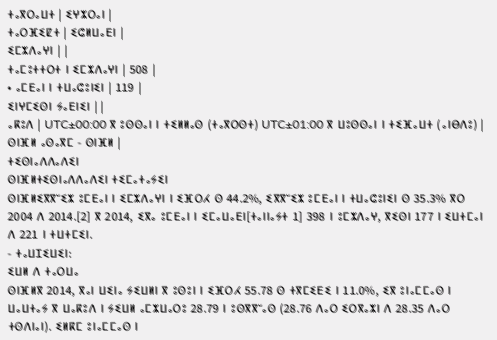ⵜⴰⴳⵔⴰⵡⵜ | ⵉⵖⵣⵔⴰⵏ |
ⵜⴰⵔⴼⵉⵇⵜ | ⵉⵛⵍⵡⴰⴹⵏ |
ⵉⵎⵣⴷⴰⵖⵏ | |
ⵜⴰⵎⵓⵜⵜⵔⵜ ⵏ ⵉⵎⵣⴷⴰⵖⵏ | 508 |
• ⴰⵎⴹⴰⵏ ⵏ ⵜⵡⴰⵛⵓⵏⵉⵏ | 119 |
ⵉⵏⵖⵎⵉⵙⵏ ⵢⴰⴹⵏⵉⵏ | |
ⴰⴽⵓⴷ | UTC±00:00 ⴳ ⵓⵙⵙⴰⵏ ⵏ ⵜⵉⵍⵍⴰⵙ (ⵜⴰⴳⵔⵙⵜ) UTC±01:00 ⴳ ⵡⵓⵙⵙⴰⵏ ⵏ ⵜⵉⴼⴰⵡⵜ (ⴰⵏⴱⴷⵓ) |
ⵙⵏⴼⵍ ⴰⵙⴰⴳⵎ - ⵙⵏⴼⵍ |
ⵜⵉⵙⵏⴰⴷⴷⴰⴷⵉⵏ
ⵙⵏⴼⵍⵜⵉⵙⵏⴰⴷⴷⴰⴷⵉⵏ ⵜⵉⵎⴰⵜⴰⵢⵉⵏ
ⵙⵏⴼⵍⵉⴳⴳⵯⵉⵣ ⵓⵎⴹⴰⵏ ⵏ ⵉⵎⵣⴷⴰⵖⵏ ⵏ ⵉⴼⵔⵃ ⵙ 44.2%, ⵉⴳⴳⵯⵉⵣ ⵓⵎⴹⴰⵏ ⵏ ⵜⵡⴰⵛⵓⵏⵉⵏ ⵙ 35.3% ⴳⵔ 2004 ⴷ 2014.[2] ⴳ 2014, ⵉⴳⴰ ⵓⵎⴹⴰⵏ ⵏ ⵉⵎⴰⵡⴰⴹⵏ[ⵜⴰⵏⵏⴰⵢⵜ 1] 398 ⵏ ⵓⵎⵣⴷⴰⵖ, ⴳⵉⵙⵏ 177 ⵏ ⵉⵡⵜⵎⴰⵏ ⴷ 221 ⵏ ⵜⵡⵜⵎⵉⵏ.
- ⵜⴰⵡⵊⵉⵡⵉⵏ:
ⵉⵡⵍ ⴷ ⵜⴰⵔⵡⴰ
ⵙⵏⴼⵍⴳ 2014, ⴳⴰⵏ ⵡⵉⵏⴰ ⵢⵉⵡⵍⵏ ⴳ ⵓⵙⵓⵏ ⵏ ⵉⴼⵔⵃ 55.78 ⵙ ⵜⴳⵎⵉⴹⵉ ⵏ 11.0%, ⵉⴳ ⵓⵏⴰⵎⵎⴰⵙ ⵏ ⵡⴰⵡⵜⴰⵢ ⴳ ⵡⴰⴽⵓⴷ ⵏ ⵢⵉⵡⵍ ⴰⵎⵣⵡⴰⵔⵓ 28.79 ⵏ ⵓⵙⴳⴳⵯⴰⵙ (28.76 ⴷⴰⵔ ⵉⵔⴳⴰⵣⵏ ⴷ 28.35 ⴷⴰⵔ ⵜⵙⴷⵏⴰⵏ). ⵉⵍⴽⵎ ⵓⵏⴰⵎⵎⴰⵙ ⵏ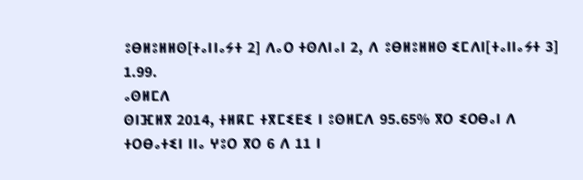ⵓⴱⵍⵓⵍⵍⵙ[ⵜⴰⵏⵏⴰⵢⵜ 2] ⴷⴰⵔ ⵜⵙⴷⵏⴰⵏ 2, ⴷ ⵓⴱⵍⵓⵍⵍⵙ ⵉⵎⴷⵏ[ⵜⴰⵏⵏⴰⵢⵜ 3] 1.99.
ⴰⵙⵍⵎⴷ
ⵙⵏⴼⵍⴳ 2014, ⵜⵍⴽⵎ ⵜⴳⵎⵉⴹⵉ ⵏ ⵓⵙⵍⵎⴷ 95.65% ⴳⵔ ⵉⵔⴱⴰⵏ ⴷ ⵜⵔⴱⴰⵜⵉⵏ ⵏⵏⴰ ⵖⵓⵔ ⴳⵔ 6 ⴷ 11 ⵏ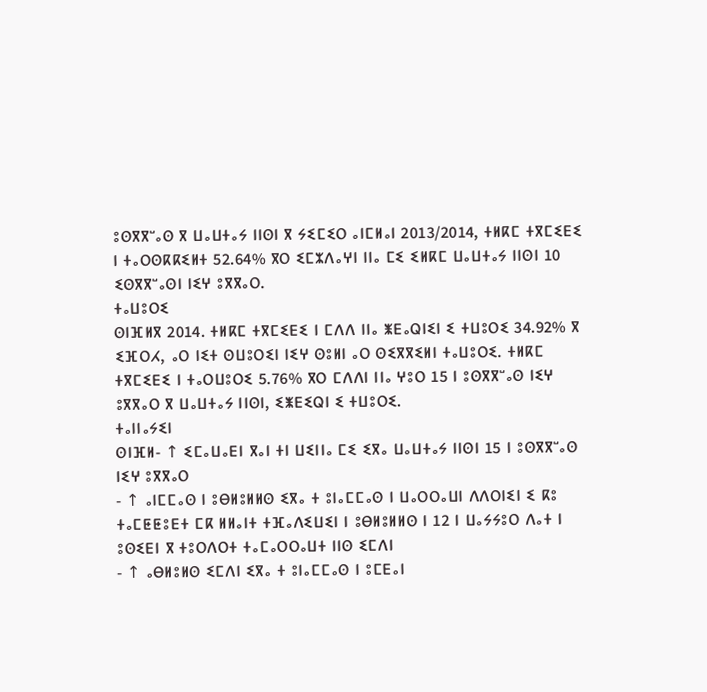ⵓⵙⴳⴳⵯⴰⵙ ⴳ ⵡⴰⵡⵜⴰⵢ ⵏⵏⵙⵏ ⴳ ⵢⵉⵎⵉⵔ ⴰⵏⵎⵍⴰⵏ 2013/2014, ⵜⵍⴽⵎ ⵜⴳⵎⵉⴹⵉ ⵏ ⵜⴰⵔⵙⴽⴽⵉⵍⵜ 52.64% ⴳⵔ ⵉⵎⵣⴷⴰⵖⵏ ⵏⵏⴰ ⵎⵉ ⵉⵍⴽⵎ ⵡⴰⵡⵜⴰⵢ ⵏⵏⵙⵏ 10 ⵉⵙⴳⴳⵯⴰⵙⵏ ⵏⵉⵖ ⵓⴳⴳⴰⵔ.
ⵜⴰⵡⵓⵔⵉ
ⵙⵏⴼⵍⴳ 2014. ⵜⵍⴽⵎ ⵜⴳⵎⵉⴹⵉ ⵏ ⵎⴷⴷ ⵏⵏⴰ ⵥⴹⴰⵕⵏⵉⵏ ⵉ ⵜⵡⵓⵔⵉ 34.92% ⴳ ⵉⴼⵔⵃ, ⴰⵔ ⵏⵉⵜ ⵙⵡⵓⵔⵉⵏ ⵏⵉⵖ ⵙⵓⵍⵏ ⴰⵔ ⵙⵉⴳⴳⵉⵍⵏ ⵜⴰⵡⵓⵔⵉ. ⵜⵍⴽⵎ ⵜⴳⵎⵉⴹⵉ ⵏ ⵜⴰⵔⵡⵓⵔⵉ 5.76% ⴳⵔ ⵎⴷⴷⵏ ⵏⵏⴰ ⵖⵓⵔ 15 ⵏ ⵓⵙⴳⴳⵯⴰⵙ ⵏⵉⵖ ⵓⴳⴳⴰⵔ ⴳ ⵡⴰⵡⵜⴰⵢ ⵏⵏⵙⵏ, ⵉⵥⴹⵉⵕⵏ ⵉ ⵜⵡⵓⵔⵉ.
ⵜⴰⵏⵏⴰⵢⵉⵏ
ⵙⵏⴼⵍ- ↑ ⵉⵎⴰⵡⴰⴹⵏ ⴳⴰⵏ ⵜⵏ ⵡⵉⵏⵏⴰ ⵎⵉ ⵉⴳⴰ ⵡⴰⵡⵜⴰⵢ ⵏⵏⵙⵏ 15 ⵏ ⵓⵙⴳⴳⵯⴰⵙ ⵏⵉⵖ ⵓⴳⴳⴰⵔ
- ↑ ⴰⵏⵎⵎⴰⵙ ⵏ ⵓⴱⵍⵓⵍⵍⵙ ⵉⴳⴰ ⵜ ⵓⵏⴰⵎⵎⴰⵙ ⵏ ⵡⴰⵔⵔⴰⵡⵏ ⴷⴷⵔⵏⵉⵏ ⵉ ⴽⵓ ⵜⴰⵎⵟⵟⵓⴹⵜ ⵎⴽ ⵍⵍⴰⵏⵜ ⵜⴼⴰⴷⵉⵡⵉⵏ ⵏ ⵓⴱⵍⵓⵍⵍⵙ ⵏ 12 ⵏ ⵡⴰⵢⵢⵓⵔ ⴷⴰⵜ ⵏ ⵓⵙⵉⴹⵏ ⴳ ⵜⵓⵔⴷⵔⵜ ⵜⴰⵎⴰⵔⵔⴰⵡⵜ ⵏⵏⵙ ⵉⵎⴷⵏ
- ↑ ⴰⴱⵍⵓⵍⵙ ⵉⵎⴷⵏ ⵉⴳⴰ ⵜ ⵓⵏⴰⵎⵎⴰⵙ ⵏ ⵓⵎⴹⴰⵏ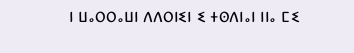ⵏ ⵡⴰⵔⵔⴰⵡⵏ ⴷⴷⵔⵏⵉⵏ ⵉ ⵜⵙⴷⵏⴰⵏ ⵏⵏⴰ ⵎⵉ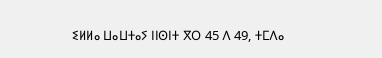ⵉⵍⵍⴰ ⵡⴰⵡⵜⴰⵢ ⵏⵏⵙⵏⵜ ⴳⵔ 45 ⴷ 49, ⵜⵎⴷⴰ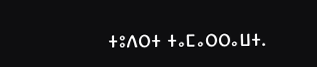ⵜⵓⴷⵔⵜ ⵜⴰⵎⴰⵔⵔⴰⵡⵜ.